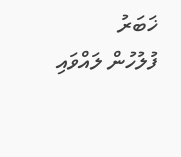ޚަބަރު
ފުލުހުން ލައްވައި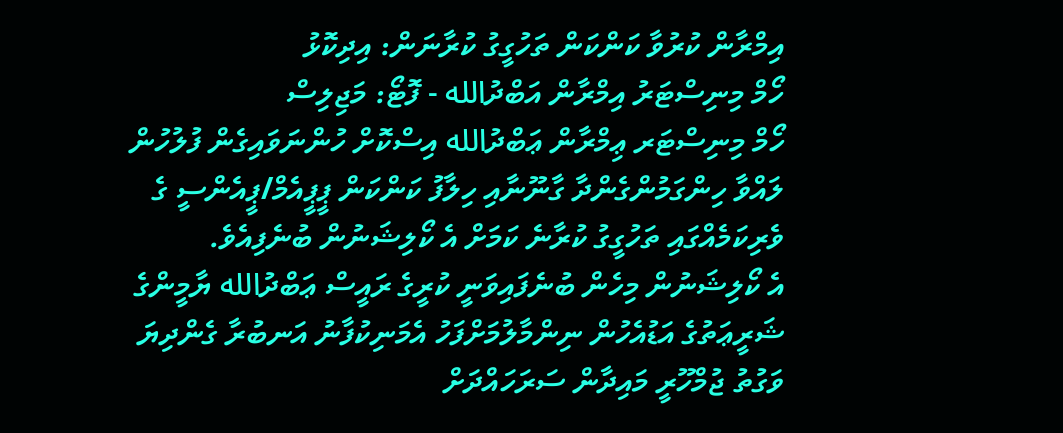އިމްރާން ކުރުވާ ކަންކަން ތަހުގީގު ކުރާނަން: އިދިކޮޅު
ހޯމް މިނިސްޓަރު އިމްރާން އަބްދުالله - ފޮޓޯ: މަޖިލިސް
ހޯމް މިނިސްޓަރ ޢިމްރާން ޢަބްދުالله އިސްކޮށް ހުންނަވައިގެން ފުލުހުން ލައްވާ ހިންގަމުންގެންދާ ގާނޫނާއި ހިލާފު ކަންކަން ޕީޕީއެމް/ޕީއެންސީ ގެ ވެރިކަމެއްގައި ތަހުގީގު ކުރާނެ ކަމަށް އެ ކޯލިޝަނުން ބުނެފިއެވެ.
އެ ކޯލިޝަނުން މިހެން ބުނެފައިވަނީ ކުރީގެ ރައީސް ޢަބްދުالله ޔާމީންގެ ޝަރީޢަތުގެ އަޑުއެހުން ނިންމާލުމަށްފަހު އެމަނިކުފާނު އަނބުރާ ގެންދިޔަ ވަގުތު ޖުމްހޫރީ މައިދާން ސަރަހައްދަށް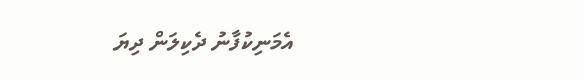އެމަނިކުފާނު ދެކިލަން ދިޔަ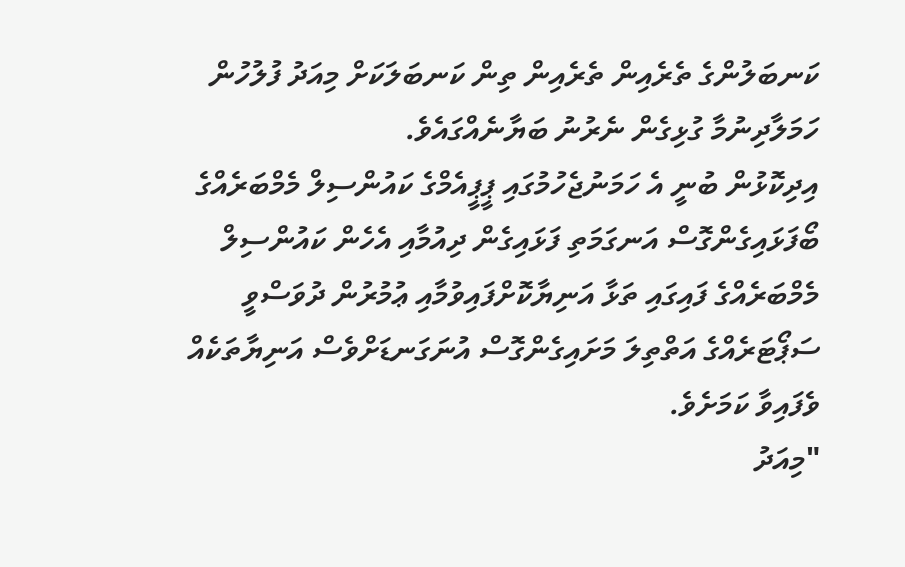ކަނބަލުންގެ ތެރެއިން ތެރެއިން ތިން ކަނބަލަކަށް މިއަދު ފުލުހުން ހަމަލާދިނުމާ ގުޅިގެން ނެރުނު ބަޔާނެއްގައެވެ.
އިދިކޮޅުން ބުނީ އެ ހަމަނުޖެހުމުގައި ޕީޕީއެމްގެ ކައުންސިލް މެމްބަރެއްގެ ބޯފަޅައިގެންގޮސް އަނގަމަތި ފަޅައިގެން ދިއުމާއި އެހެން ކައުންސިލް މެމްބަރެއްގެ ފައިގައި ތަޅާ އަނިޔާކޮށްފައިވުމާއި ޢުމުރުން ދުވަސްވީ ސަޕޯޓަރެއްގެ އަތްތިލަ މަށައިގެންގޮސް އުނަގަނޑަށްވެސް އަނިޔާތަކެއް ވެފައިވާ ކަމަށެވެ.
"މިއަދު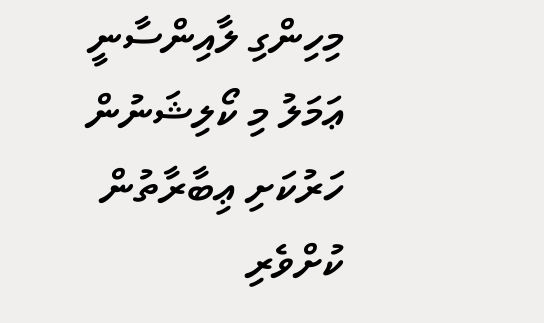މިހިންގި ލާއިންސާނީ ޢަމަލު މި ކޯލިޝަނުން ހަރުކަށި ޢިބާރާތުން ކުށްވެރި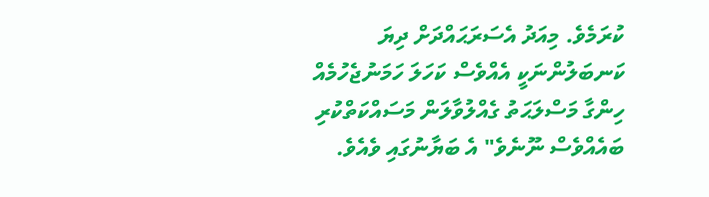ކުރަމެވެ. މިއަދު އެސަރަޙައްދަށް ދިޔަ ކަނބަލުންނަކީ އެއްވެސް ކަހަލަ ހަމަނުޖެހުމެއް ހިންގާ މަސްލަޙަތު ގެއްލުވާލަން މަސައްކަތްކުރި ބައެއްވެސް ނޫނެވެ" އެ ބަޔާނުގައި ވެއެވެ.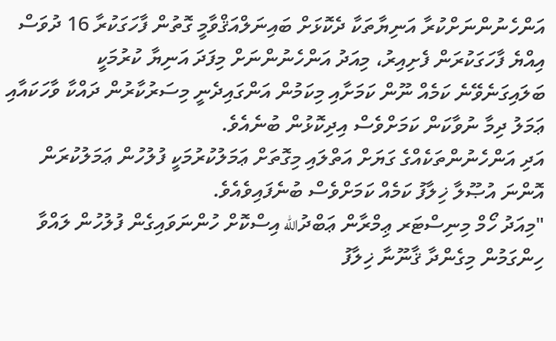އަންހެނުންނަށްކުރާ އަނިޔާތަކާ ދެކޮޅަށް ބައިނަލްއަޤްވާމީ ގޮތުން ފާހަގަކުރާ 16 ދުވަސް އިއްޔެ ފާހަގަކުރަން ފެށިއިރު، މިއަދު އަންހެނުންނަށް މިފަދަ އަނިޔާ ކުރުމަކީ ބަލައިގަނެވޭނެ ކަމެއް ނޫން ކަމަށާއި މިކަމުން އަންގައިދެނީ މިސަރުކާރުން ދައްކާ ވާހަކައާއި ޢަމަލު ދިމާ ނުވާކަން ކަމަށްވެސް އިދިކޮޅުން ބުނެއެވެ.
އަދި އަންހެނުންތަކެއްގެ ގަޔަށް އަތްލައި މިގޮތަށް ޢަމަލުކުރުމަކީ ފުލުހުން ޢަމަލުކުރަން އޮންނަ އުޞޫލާ ޚިލާފު ކަމެއް ކަމަށްވެސް ބުނެފައިވެއެވެ.
"މިއަދު ހޯމް މިނިސްޓަރ ޢިމްރާން ޢަބްދުالله އިސްކޮށް ހުންނަވައިގެން ފުލުހުން ލައްވާ ހިންގަމުން މިގެންދާ ޤާނޫނާ ޚިލާފު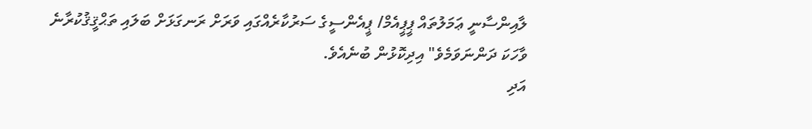ލާއިންސާނީ ޢަމަލުތައް ޕީޕީއެމް/ ޕީއެންސީގެ ސަރުކާރެއްގައި ވަރަށް ރަނގަޅަށް ބަލައި ތަޙްޤީޤުކުރާނެ ވާހަކަ ދަންނަވަމެވެ" އިދިކޮޅުން ބުނެއެވެ.
އަދި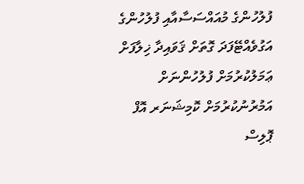ފުލުހުންގެ މުއައްސަސާއާއި ފުލުހުންގެ އަގުވެއްޓޭފަދަ ގޮތަށް ޤަވައިދާ ޚިލާފަށް ޢަމަލުކުރުމަށް ފުލުހުންނަށް އަމުރުނުކުރުމަށް ކޮމިޝަނަރ އޮފް ޕޮލިސް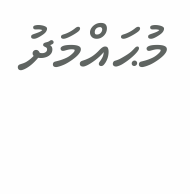މުޙައްމަދު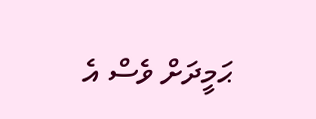ޙަމީދަށް ވެސް އެ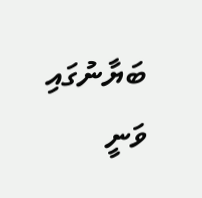ބަޔާނުގައި ވަނީ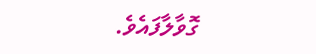ގޮވާލާފައެވެ.